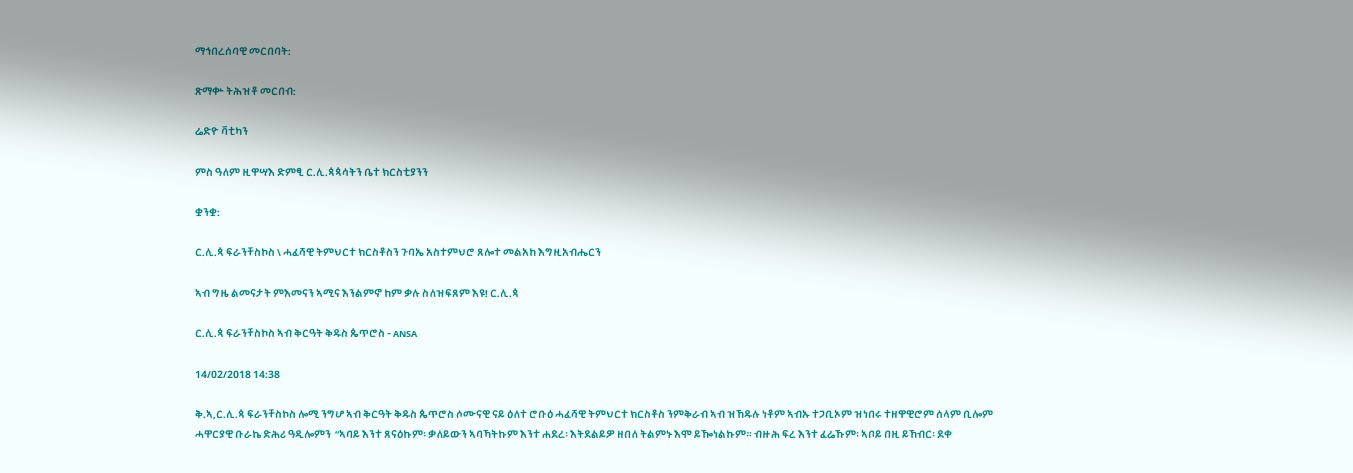ማኅበረሰባዊ መርበባት:

ጽማቍ ትሕዝቶ መርበብ:

ሬድዮ ቫቲካን

ምስ ዓለም ዚዋሣእ ድምፂ ር.ሊ.ጳጳሳትን ቤተ ክርስቲያንን

ቋንቋ:

ር.ሊ.ጳ ፍራንቸስኮስ \ ሓፈሻዊ ትምህርተ ክርስቶስን ጉባኤ አስተምህሮ ጸሎተ መልአከ እግዚአብሔርን

ኣብ ግዜ ልመናታት ምእመናን ኣሚና እንልምኖ ከም ቃሉ ስለዝፍጸም እዩ! ር.ሊ.ጳ

ር.ሊ.ጳ ፍራንቸስኮስ ኣብ ቅርዓት ቅዱስ ጴጥሮስ - ANSA

14/02/2018 14:38

ቅ.ኣ,ር.ሊ.ጳ ፍራንቸስኮስ ሎሚ ንግሆ ኣብ ቅርዓት ቅዱስ ጴጥሮስ ሶሙናዊ ናይ ዕለተ ሮቡዕ ሓፈሻዊ ትምህርተ ክርስቶስ ንምቅራብ ኣብ ዝኸዱሉ ነቶም ኣብኡ ተጋቢኦም ዝነበሩ ተዘዋዊሮም ሰላም ቢሎም ሓዋርያዊ ቡራኬ ድሕሪ ዓዲሎምን  “ኣባይ እንተ ጸናዕኩም፡ ቃለይውን ኣባኻትኩም እንተ ሐደረ፡ እትደልይዎ ዘበለ ትልምኑ እሞ ይዀነልኩም። ብዙሕ ፍረ እንተ ፈሬኹም፡ ኣቦይ በዚ ይኸብር፡ ደቀ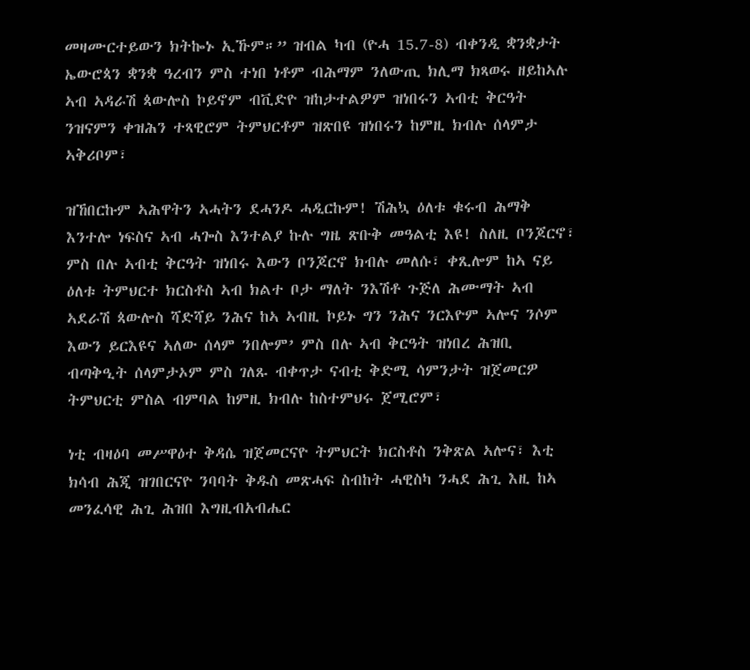መዛሙርተይውን ክትኰኑ ኢኹም።” ዝብል ካብ (ዮሓ 15.7-8) ብቀንዲ ቋንቋታት ኤውሮጳን ቋንቋ ዓረብን ምስ ተነበ ነቶም ብሕማም ንለውጢ ክሊማ ክጻወሩ ዘይከኣሉ ኣብ ኣዳራሽ ጳውሎስ ኮይኖም ብቪድዮ ዝከታተልዎም ዝነበሩን ኣብቲ ቅርዓት ንዝናምን ቀዝሕን ተጻዊሮም ትምህርቶም ዝጽበዩ ዝነበሩን ከምዚ ክብሉ ሰላምታ ኣቅሪቦም፣

ዝኸበርኩም ኣሕዋትን ኣሓትን ደሓንዶ ሓዲርኩም! ሽሕኳ ዕለቱ ቁሩብ ሕማቅ እንተሎ ነፍስና ኣብ ሓጐስ እንተልያ ኩሉ ግዜ ጽቡቅ መዓልቲ እዩ! ስለዚ ቦንጆርኖ፣ ምስ በሉ ኣብቲ ቅርዓት ዝነበሩ እውን ቦንጆርኖ ክብሉ መለሱ፣ ቀጺሎም ከኣ ናይ ዕለቱ ትምህርተ ክርስቶስ ኣብ ክልተ ቦታ ማለት ንእሽቶ ጉጅለ ሕሙማት ኣብ ኣደራሽ ጳውሎስ ሻድሻይ ንሕና ከኣ ኣብዚ ኮይኑ ግን ንሕና ንርእዮም ኣሎና ንሶም እውን ይርእዩና ኣለው ሰላም ንበሎም’ ምስ በሉ ኣብ ቅርዓት ዝነበረ ሕዝቢ ብጣቅዒት ሰላምታኦም ምስ ገለጹ ብቀጥታ ናብቲ ቅድሚ ሳምንታት ዝጀመርዎ ትምህርቲ ምስል ብምባል ከምዚ ክብሉ ከስተምህሩ ጀሚሮም፣

ነቲ ብዛዕባ መሥዋዕተ ቅዳሴ ዝጀመርናዮ ትምህርት ክርስቶስ ንቅጽል ኣሎና፣ እቲ ክሳብ ሕጂ ዝገበርናዮ ንባባት ቅዱስ መጽሓፍ ስብከት ሓዊስካ ንሓደ ሕጊ እዚ ከኣ መንፈሳዊ ሕጊ ሕዝበ እግዚብአብሔር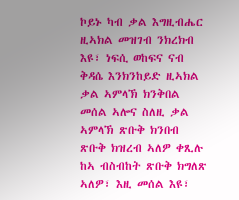ኮይኑ ካብ ቃል እግዚብሔር ዚኣክል መዝገብ ንክረክብ እዩ፣ ነፍሲ ወከፍና ናብ ቅዳሴ እንክንከይድ ዚኣክል ቃል ኣምላኽ ክንቅበል መሰል ኣሎና ስለዚ ቃል ኣምላኽ ጽቡቅ ክንበብ ጽቡቅ ክዝረብ ኣለዎ ቀጺሉ ከኣ ብስብከት ጽቡቅ ክግለጽ ኣለዎ፣ እዚ መሰል እዩ፣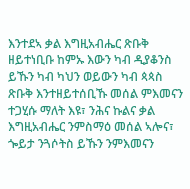እንተደኣ ቃል እግዚአብሔር ጽቡቅ ዘይተነቢቡ ከምኡ እውን ካብ ዲያቆንስ ይኹን ካብ ካህን ወይውን ካብ ጳጳስ ጽቡቅ እንተዘይተሰቢኹ መሰል ምእመናን ተጋሂሱ ማለት እዩ፣ ንሕና ኩልና ቃል እግዚአብሔር ንምስማዕ መሰል ኣሎና፣ ጐይታ ንጓሶትስ ይኹን ንምእመናን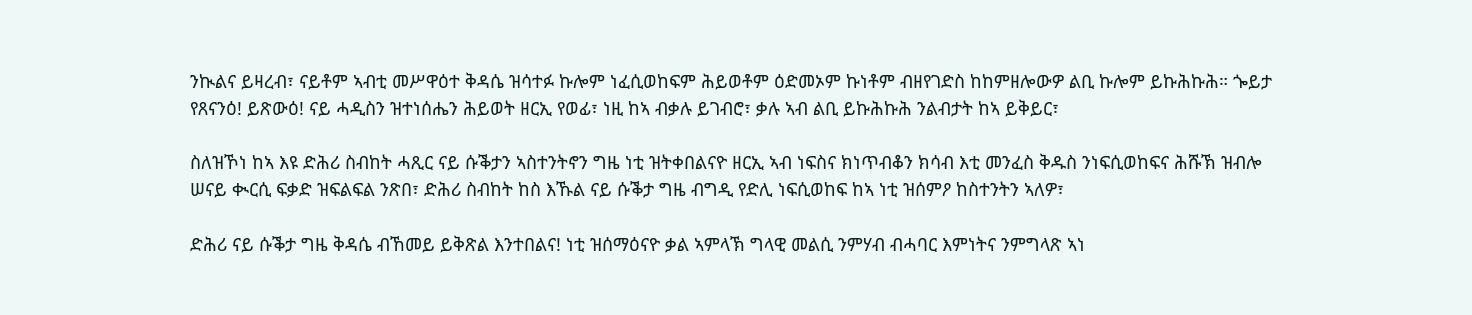ንኲልና ይዛረብ፣ ናይቶም ኣብቲ መሥዋዕተ ቅዳሴ ዝሳተፉ ኩሎም ነፈሲወከፍም ሕይወቶም ዕድመኦም ኩነቶም ብዘየገድስ ከከምዘሎውዎ ልቢ ኩሎም ይኩሕኩሕ። ጐይታ የጸናንዕ! ይጽውዕ! ናይ ሓዲስን ዝተነሰሔን ሕይወት ዘርኢ የወፊ፣ ነዚ ከኣ ብቃሉ ይገብሮ፣ ቃሉ ኣብ ልቢ ይኩሕኩሕ ንልብታት ከኣ ይቅይር፣

ስለዝኾነ ከኣ እዩ ድሕሪ ስብከት ሓጺር ናይ ሱቕታን ኣስተንትኖን ግዜ ነቲ ዝትቀበልናዮ ዘርኢ ኣብ ነፍስና ክነጥብቆን ክሳብ እቲ መንፈስ ቅዱስ ንነፍሲወከፍና ሕሹኽ ዝብሎ ሠናይ ቊርሲ ፍቃድ ዝፍልፍል ንጽበ፣ ድሕሪ ስብከት ከስ እኹል ናይ ሱቕታ ግዜ ብግዲ የድሊ ነፍሲወከፍ ከኣ ነቲ ዝሰምዖ ከስተንትን ኣለዎ፣

ድሕሪ ናይ ሱቕታ ግዜ ቅዳሴ ብኸመይ ይቅጽል እንተበልና! ነቲ ዝሰማዕናዮ ቃል ኣምላኽ ግላዊ መልሲ ንምሃብ ብሓባር እምነትና ንምግላጽ ኣነ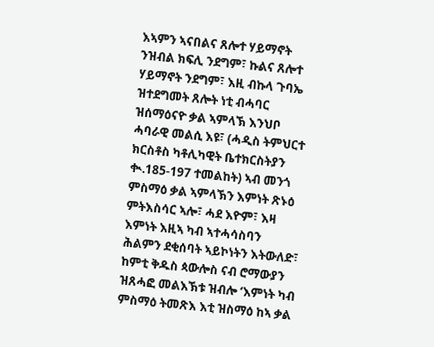እኣምን ኣናበልና ጸሎተ ሃይማኖት ንዝብል ክፍሊ ንደግም፣ ኩልና ጸሎተ ሃይማኖት ንደግም፣ እዚ ብኩላ ጉባኤ ዝተደግመት ጸሎት ነቲ ብሓባር ዝሰማዕናዮ ቃል ኣምላኽ እንህቦ ሓባራዊ መልሲ እዩ፣ (ሓዲስ ትምህርተ ክርስቶስ ካቶሊካዊት ቤተክርስትያን ቊ.185-197 ተመልከት) ኣብ መንጎ ምስማዕ ቃል ኣምላኽን እምነት ጽኑዕ ምትእስሳር ኣሎ፣ ሓደ እዮም፣ እዛ እምነት እዚኣ ካብ ኣተሓሳስባን ሕልምን ደቂሰባት ኣይኮነትን እትውለድ፣ ከምቲ ቅዱስ ጳውሎስ ናብ ሮማውያን ዝጸሓፎ መልእኽቱ ዝብሎ ‘እምነት ካብ ምስማዕ ትመጽእ እቲ ዝስማዕ ከኣ ቃል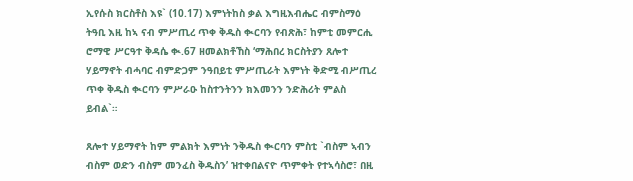ኢየሱስ ክርስቶስ እዩ` (10.17) እምነትከስ ቃል እግዚእብሔር ብምስማዕ ትዓቢ እዚ ከኣ ናብ ምሥጢረ ጥቀ ቅዱስ ቊርባን የብጽሕ፣ ከምቲ መምርሒ ሮማዊ ሥርዓተ ቅዳሴ ቊ.67 ዘመልክቶኸስ ‘ማሕበረ ክርስትያን ጸሎተ ሃይማኖት ብሓባር ብምድጋም ንዓበይቲ ምሥጢራት እምነት ቅድሚ ብሥጢረ ጥቀ ቅዱስ ቊርባን ምሥራዑ ከስተንትንን ክእመንን ንድሕሪት ምልስ ይብል`።

ጸሎተ ሃይማኖት ከም ምልክት እምነት ንቅዱስ ቊርባን ምስቲ `ብስም ኣብን ብስም ወድን ብስም መንፈስ ቅዱስን’ ዝተቀበልናዮ ጥምቀት የተኣሳስሮ፣ በዚ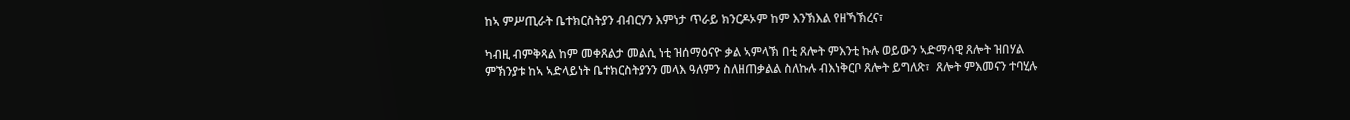ከኣ ምሥጢራት ቤተክርስትያን ብብርሃን እምነታ ጥራይ ክንርዶኦም ከም እንኽእል የዘኻኽረና፣

ካብዚ ብምቅጻል ከም መቀጸልታ መልሲ ነቲ ዝሰማዕናዮ ቃል ኣምላኽ በቲ ጸሎት ምእንቲ ኩሉ ወይውን ኣድማሳዊ ጸሎት ዝበሃል ምኽንያቱ ከኣ ኣድላይነት ቤተክርስትያንን መላእ ዓለምን ስለዘጠቃልል ስለኩሉ ብእነቅርቦ ጸሎት ይግለጽ፣  ጸሎት ምእመናን ተባሂሉ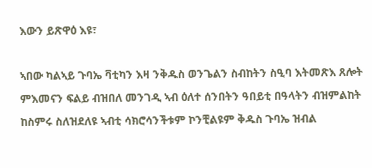እውን ይጽዋዕ እዩ፣

ኣበው ካልኣይ ጉባኤ ቫቲካን እዛ ንቅዱስ ወንጌልን ስብከትን ስዒባ እትመጽእ ጸሎት ምእመናን ፍልይ ብዝበለ መንገዲ ኣብ ዕለተ ሰንበትን ዓበይቲ በዓላትን ብዝምልከት ከስምሩ ስለዝደለዩ ኣብቲ ሳክሮሳንችቱም ኮንቺልዩም ቅዱስ ጉባኤ ዝብል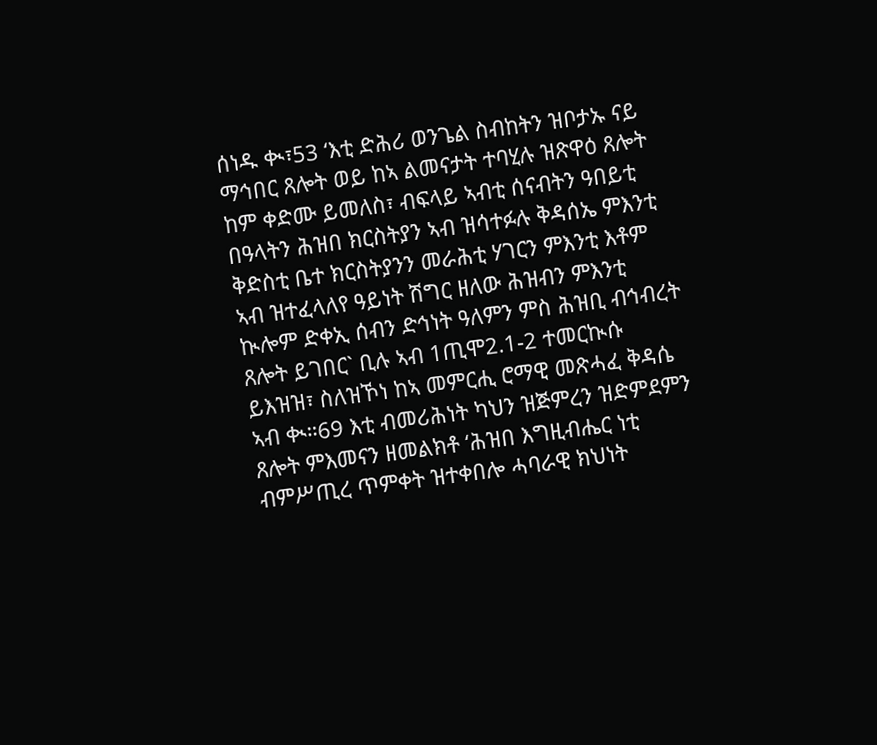ሰነዱ ቊ፣53 ‘እቲ ድሕሪ ወንጌል ስብከትን ዝቦታኡ ናይ ማኅበር ጸሎት ወይ ከኣ ልመናታት ተባሂሉ ዝጽዋዕ ጸሎት ከም ቀድሙ ይመለስ፣ ብፍላይ ኣብቲ ሰናብትን ዓበይቲ በዓላትን ሕዝበ ክርስትያን ኣብ ዝሳተፉሉ ቅዳሰኤ ምእንቲ ቅድስቲ ቤተ ክርስትያንን መራሕቲ ሃገርን ምእንቲ እቶም ኣብ ዝተፈላለየ ዓይነት ሽግር ዘለው ሕዝብን ምእንቲ ኲሎም ድቀኢ ሰብን ድኅነት ዓለምን ምስ ሕዝቢ ብኅብረት ጸሎት ይገበር` ቢሉ ኣብ 1ጢሞ2.1-2 ተመርኲሱ ይእዝዝ፣ ስለዝኾነ ከኣ መምርሒ ሮማዊ መጽሓፈ ቅዳሴ ኣብ ቊ።69 እቲ ብመሪሕነት ካህን ዝጅምረን ዝድምደምን ጸሎት ምእመናን ዘመልክቶ ‘ሕዝበ እግዚብሔር ነቲ ብምሥጢረ ጥምቀት ዝተቀበሎ ሓባራዊ ክህነት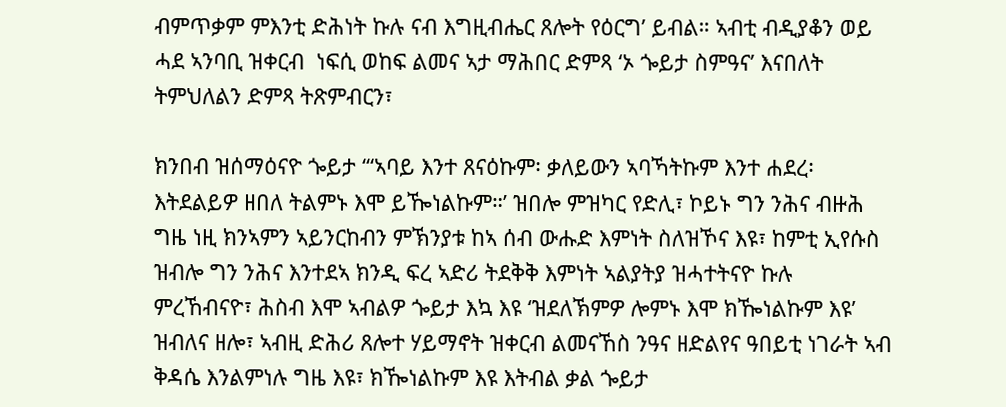ብምጥቃም ምእንቲ ድሕነት ኩሉ ናብ እግዚብሔር ጸሎት የዕርግ’ ይብል። ኣብቲ ብዲያቆን ወይ ሓደ ኣንባቢ ዝቀርብ  ነፍሲ ወከፍ ልመና ኣታ ማሕበር ድምጻ ‘ኦ ጐይታ ስምዓና’ እናበለት ትምህለልን ድምጻ ትጽምብርን፣

ክንበብ ዝሰማዕናዮ ጐይታ ‘“ኣባይ እንተ ጸናዕኩም፡ ቃለይውን ኣባኻትኩም እንተ ሐደረ፡ እትደልይዎ ዘበለ ትልምኑ እሞ ይዀነልኩም።’ ዝበሎ ምዝካር የድሊ፣ ኮይኑ ግን ንሕና ብዙሕ ግዜ ነዚ ክንኣምን ኣይንርከብን ምኽንያቱ ከኣ ሰብ ውሑድ እምነት ስለዝኾና እዩ፣ ከምቲ ኢየሱስ ዝብሎ ግን ንሕና እንተደኣ ክንዲ ፍረ ኣድሪ ትደቅቅ እምነት ኣልያትያ ዝሓተትናዮ ኩሉ ምረኸብናዮ፣ ሕስብ እሞ ኣብልዎ ጐይታ እኳ እዩ ‘ዝደለኽምዎ ሎምኑ እሞ ክዀነልኩም እዩ’ ዝብለና ዘሎ፣ ኣብዚ ድሕሪ ጸሎተ ሃይማኖት ዝቀርብ ልመናኸስ ንዓና ዘድልየና ዓበይቲ ነገራት ኣብ ቅዳሴ እንልምነሉ ግዜ እዩ፣ ክዀነልኩም እዩ እትብል ቃል ጐይታ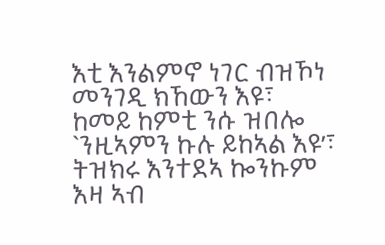እቲ እንልምኖ ነገር ብዝኾነ መንገዲ ክኸውን እዩ፣ ከመይ ከምቲ ንሱ ዝበሎ `ንዚኣምን ኩሉ ይከኣል እዩ’፣ ትዝክሩ እንተደኣ ኰንኩም እዛ ኣብ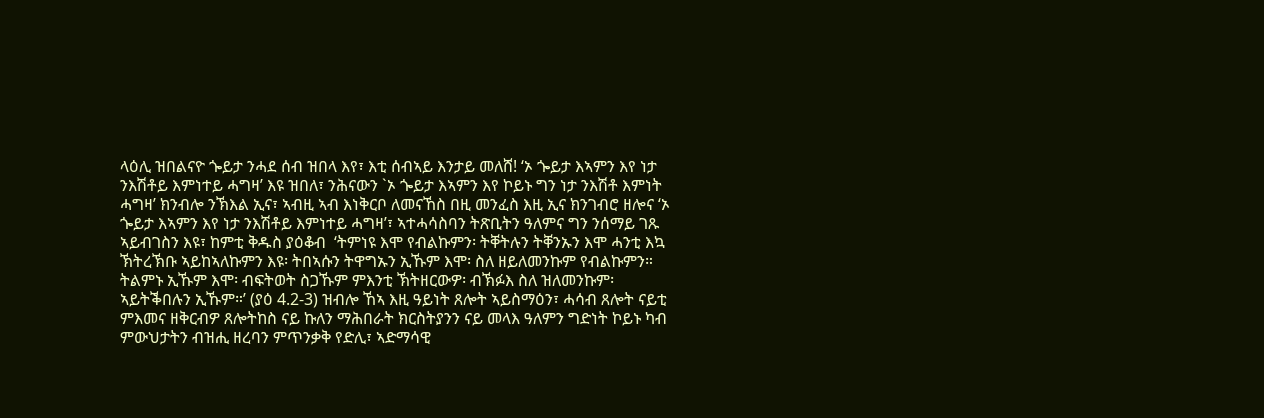ላዕሊ ዝበልናዮ ጐይታ ንሓደ ሰብ ዝበላ እየ፣ እቲ ሰብኣይ እንታይ መለሸ! ‘ኦ ጐይታ እኣምን እየ ነታ ንእሽቶይ እምነተይ ሓግዛ’ እዩ ዝበለ፣ ንሕናውን `ኦ ጐይታ እኣምን እየ ኮይኑ ግን ነታ ንእሽቶ እምነት ሓግዛ’ ክንብሎ ንኽእል ኢና፣ ኣብዚ ኣብ እነቅርቦ ለመናኸስ በዚ መንፈስ እዚ ኢና ክንገብሮ ዘሎና ‘ኦ ጐይታ እኣምን እየ ነታ ንእሽቶይ እምነተይ ሓግዛ’፣ ኣተሓሳስባን ትጽቢትን ዓለምና ግን ንሰማይ ገጹ ኣይብገስን እዩ፣ ከምቲ ቅዱስ ያዕቆብ  ‘ትምነዩ እሞ የብልኩምን፡ ትቐትሉን ትቐንኡን እሞ ሓንቲ እኳ ኽትረኽቡ ኣይከኣለኩምን እዩ፡ ትበኣሱን ትዋግኡን ኢኹም እሞ፡ ስለ ዘይለመንኩም የብልኩምን። ትልምኑ ኢኹም እሞ፡ ብፍትወት ስጋኹም ምእንቲ ኽትዘርውዎ፡ ብኽፉእ ስለ ዝለመንኩም፡ ኣይትቕበሉን ኢኹም።’ (ያዕ 4.2-3) ዝብሎ ኸኣ እዚ ዓይነት ጸሎት ኣይስማዕን፣ ሓሳብ ጸሎት ናይቲ ምእመና ዘቅርብዎ ጸሎትከስ ናይ ኩለን ማሕበራት ክርስትያንን ናይ መላእ ዓለምን ግድነት ኮይኑ ካብ ምውህታትን ብዝሒ ዘረባን ምጥንቃቅ የድሊ፣ ኣድማሳዊ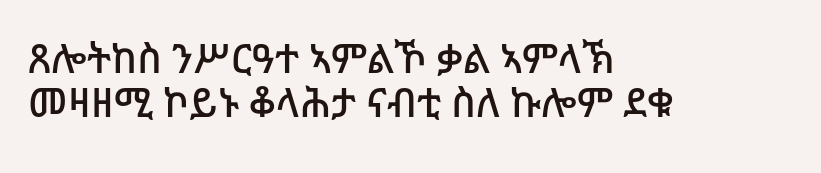ጸሎትከስ ንሥርዓተ ኣምልኾ ቃል ኣምላኽ መዛዘሚ ኮይኑ ቆላሕታ ናብቲ ስለ ኩሎም ደቁ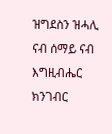ዝግደስን ዝሓሊ ናብ ሰማይ ናብ እግዚብሔር ክንገብር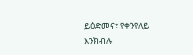ይዕድመና፣ የቀንየለይ እንክብሉ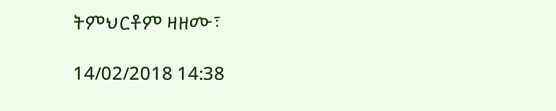ትምህርቶም ዛዘሙ፣

14/02/2018 14:38